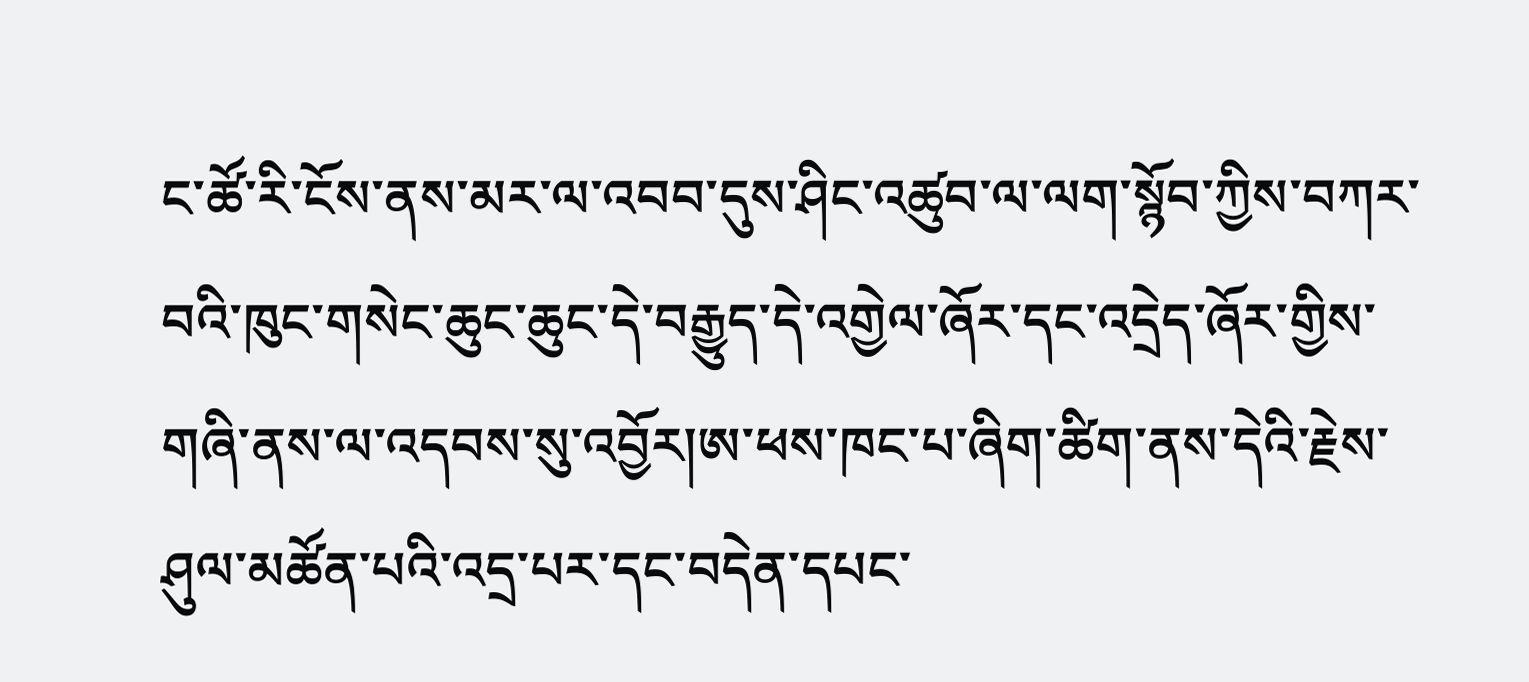ང་ཚོ་རི་ངོས་ནས་མར་ལ་འབབ་དུས་ཤིང་འཚུབ་ལ་ལག་སྙོབ་ཀྱིས་བཀར་བའི་ཁུང་གསེང་ཆུང་ཆུང་དེ་བརྒྱུད་དེ་འགྱེལ་ཞོར་དང་འདྲེད་ཞོར་གྱིས་གཞི་ནས་ལ་འདབས་སུ་འབྱོར།ཨ་ཕས་ཁང་པ་ཞིག་ཚིག་ནས་དེའི་རྗེས་ཤུལ་མཚོན་པའི་འདྲ་པར་དང་བདེན་དཔང་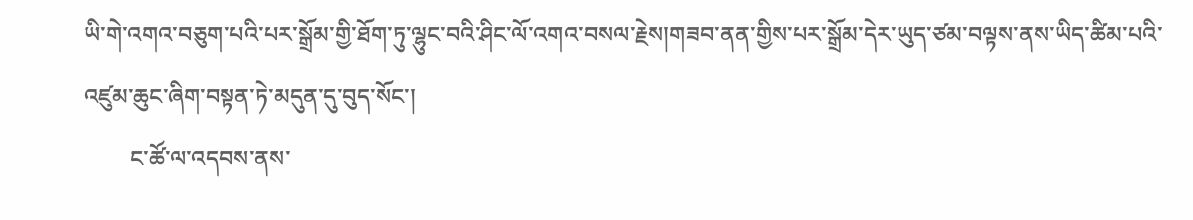ཡི་གེ་འགའ་བཅུག་པའི་པར་སྒྲོམ་གྱི་ཐོག་ཏུ་ལྷུང་བའི་ཤིང་ལོ་འགའ་བསལ་རྗེས།གཟབ་ནན་གྱིས་པར་སྒྲོམ་དེར་ཡུད་ཙམ་བལྟས་ནས་ཡིད་ཚིམ་པའི་འཛུམ་ཆུང་ཞིག་བསྟན་ཏེ་མདུན་དུ་བུད་སོང་།
        ང་ཚོ་ལ་འདབས་ནས་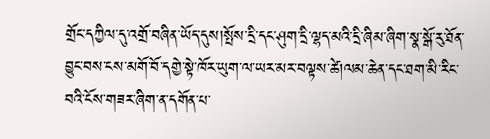གྲོང་དཀྱིལ་དུ་འགྲོ་བཞིན་ཡོད་དུས།སྤོས་དྲི་དང་ཤུག་དྲི་ལྷད་མའི་དྲི་ཞིམ་ཞིག་སྣ་སྒོ་རུ་ཐོན་བྱུང་བས་ངས་མགོ་བོ་དགྱེ་སྟེ་ཁོར་ཡུག་ལ་ཡར་མར་བལྟས་ཚེ།ལམ་ཆེན་དང་ཐག་མི་རིང་བའི་ངོས་གཟར་ཞིག་ན་དགོན་པ་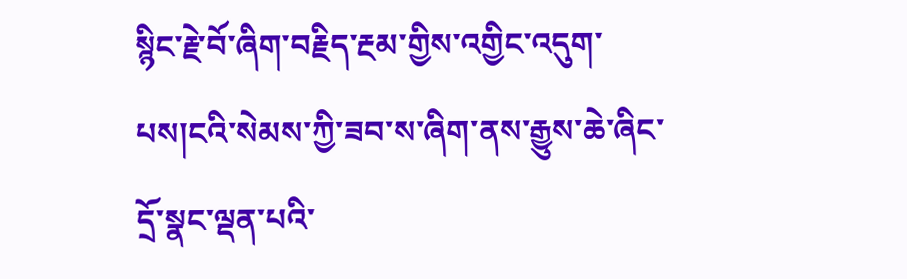སྙིང་རྗེ་བོ་ཞིག་བརྗིད་རྔམ་གྱིས་འགྱིང་འདུག་པས།ངའི་སེམས་ཀྱི་ཟབ་ས་ཞིག་ནས་རྒྱུས་ཆེ་ཞིང་དྲོ་སྣང་ལྡན་པའི་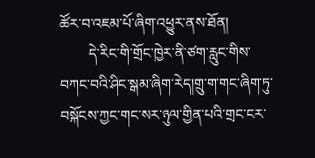ཚོར་བ་འཇམ་པོ་ཞིག་འཕྱུར་ནས་ཐོན།
        དེ་རིང་གི་གྲོང་ཁྱེར་ནི་ཙག་རླུང་གིས་བཀང་བའི་ཤིང་སྒམ་ཞིག་རེད།གྲུ་ག་གང་ཞིག་ཏུ་བསྐོངས་ཀྱང་གང་སར་ཉུལ་གྱིན་པའི་གྲང་ངར་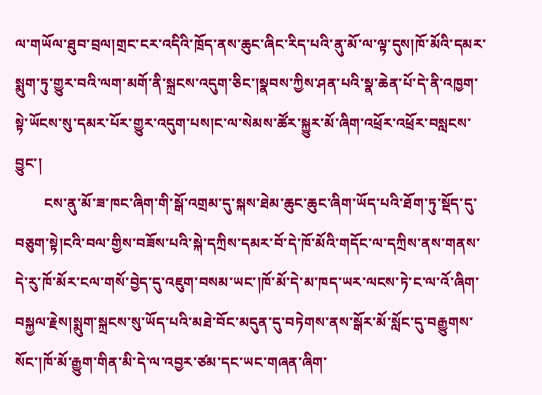ལ་གཡོལ་ཐུབ་བྲལ།གྲང་ངར་འདིའི་ཁྲོད་ནས་ཆུང་ཞིང་རིད་པའི་ནུ་མོ་ལ་ལྟ་དུས།ཁོ་མོའི་དམར་སྨུག་ཏུ་གྱུར་བའི་ལག་མགོ་ནི་སྐྲངས་འདུག་ཅིང་།སྣབས་ཀྱིས་ཤན་པའི་སྣ་ཆེན་པོ་དེ་ནི་འཁྱག་སྟེ་ཡོངས་སུ་དམར་པོར་གྱུར་འདུག་པས།ང་ལ་སེམས་ཚོར་སྐྱུར་མོ་ཞིག་འཕྲོར་འཕྲོར་བསླངས་བྱུང་།
        ངས་ནུ་མོ་ཟ་ཁང་ཞིག་གི་སྒོ་འགྲམ་དུ་སྐས་ཐེམ་ཆུང་ཆུང་ཞིག་ཡོད་པའི་ཐོག་ཏུ་སྡོད་དུ་བཅུག་སྟེ།ངའི་བལ་གྱིས་བཟོས་པའི་སྐེ་དཀྲིས་དམར་བོ་དེ་ཁོ་མོའི་གདོང་ལ་དཀྲིས་ནས་གནས་དེ་རུ་ཁོ་མོར་ངལ་གསོ་བྱེད་དུ་འཇུག་བསམ་ཡང་།ཁོ་མོ་དེ་མ་ཁད་ཡར་ལངས་ཏེ་ང་ལ་འོ་ཞིག་བསྐྱལ་རྗེས།སྨུག་སྐྲངས་སུ་ཡོད་པའི་མཐེ་བོང་མདུན་དུ་བཏེགས་ནས་སྒོར་མོ་སློང་དུ་བརྒྱུགས་སོང་།ཁོ་མོ་རྒྱུག་གིན་མི་དེ་ལ་འབྱར་ཙམ་དང་ཡང་གཞན་ཞིག་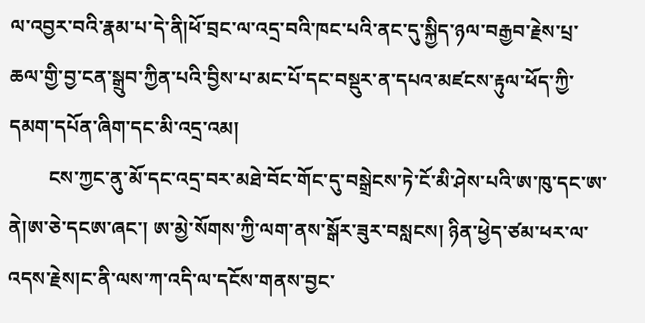ལ་འབྱར་བའི་རྣམ་པ་དེ་ནི།ཕོ་བྲང་ལ་འདྲ་བའི་ཁང་པའི་ནང་དུ་སྐྱིད་ཉལ་བརྒྱབ་རྗེས་པྲ་ཆལ་གྱི་བྱ་ངན་སྒྲུབ་ཀྱིན་པའི་བྱིས་པ་མང་པོ་དང་བསྡུར་ན་དཔའ་མཛངས་རྟུལ་ཕོད་ཀྱི་དམག་དཔོན་ཞིག་དང་མི་འདྲ་འམ།
        ངས་ཀྱང་ནུ་མོ་དང་འདྲ་བར་མཐེ་བོང་གོང་དུ་བསྒྲེངས་ཏེ་ངོ་མི་ཤེས་པའི་ཨ་ཁུ་དང་ཨ་ནེ།ཨ་ཅེ་དངཨ་ཞང་། ཨ་མྱེ་སོགས་ཀྱི་ལག་ནས་སྒོར་ཟུར་བསླངས། ཉིན་ཕྱེད་ཙམ་ཕར་ལ་འདས་རྗེས།ང་ནི་ལས་ཀ་འདི་ལ་དངོས་གནས་བྱང་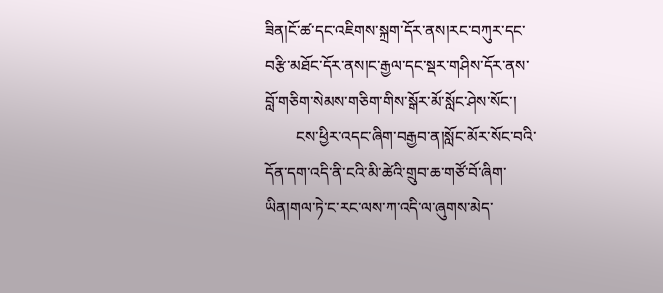ཟིན།ངོ་ཚ་དང་འཇིགས་སྐྲག་དོར་ནས།རང་བཀུར་དང་བརྩི་མཐོང་དོར་ནས།ང་རྒྱལ་དང་སྡར་གཤིས་དོར་ནས་བློ་གཅིག་སེམས་གཅིག་གིས་སྒོར་མོ་སློང་ཤེས་སོང་།
        ངས་ཕྱིར་འདང་ཞིག་བརྒྱབ་ན།སློང་མོར་སོང་བའི་དོན་དག་འདི་ནི་ངའི་མི་ཚེའི་གྲུབ་ཆ་གཙོ་བོ་ཞིག་ཡིན།གལ་ཏེ་ང་རང་ལས་ཀ་འདི་ལ་ཞུགས་མེད་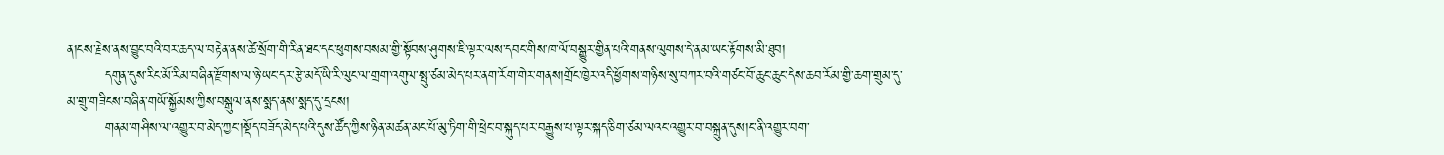ན།ངས་རྗེས་ནས་བྱུང་བའི་བར་ཆད་ལ་བརྟེན་ནས་ཚེ་སྲོག་གི་རིན་ཐང་དང་ཕུགས་བསམ་གྱི་སྟོབས་ཤུགས་ཇི་ལྟར་ལས་དབང་གིས་ཁ་ལོ་བསྒྱུར་གྱིན་པའི་གནས་ལུགས་དེ་ནམ་ཡང་རྟོགས་མི་ཐུབ།
        དགུན་དུས་རིང་མོ་རིམ་བཞིན་རྫོགས་ལ་ཉེ་ཡང་དར་རྩེ་མདོ་ཡི་རི་ལུང་ལ་གྲག་འགུལ་སྤུ་ཙམ་མེད་པར་ནག་རོག་གེར་གནས།གྲོང་ཁྱེར་འདི་ཕྱོགས་གཉིས་སུ་བཀར་བའི་གཙང་བོ་ཆུང་ཆུང་དེས་ཆབ་རོམ་གྱི་ཆག་གྲུམ་དུ་མ་གྲུ་གཟིངས་བཞིན་གཡོ་སྐྱོམས་ཀྱིས་བསྒུལ་ནས་སྨད་ནས་སྨད་དུ་དྲངས།
        གནམ་གཤིས་ལ་འགྱུར་བ་མེད་ཀྱང་།སྡོད་བཟོད་མེད་པའི་དུས་ཚོད་ཀྱིས་ཉིན་མཚན་མང་པོ་མུ་ཏིག་གི་ཕྲེང་བ་སྐུད་པར་བརྒྱུས་པ་ལྟར་སྐད་ཅིག་ཙམ་ལའང་འགྱུར་བ་བསྐྲུན་དུས།ང་ནི་འགྱུར་བག་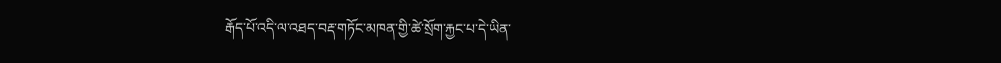རྒོད་པོ་འདི་ལ་འཐད་བརྡ་གཏོང་མཁན་གྱི་ཚེ་སྲོག་རྐྱང་པ་དེ་ཡིན་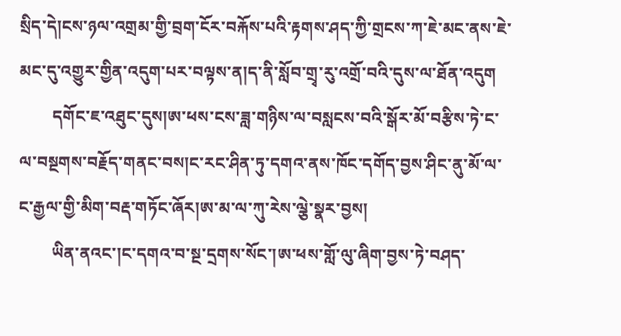སྲིད་དེ།ངས་ཉལ་འགྲམ་གྱི་བྲག་ངོར་བརྐོས་པའི་རྟགས་ཤད་ཀྱི་གྲངས་ཀ་ཇེ་མང་ནས་ཇེ་མང་དུ་འགྱུར་གྱིན་འདུག་པར་བལྟས་ན།ད་ནི་སློབ་གྲྭ་རུ་འགྲོ་བའི་དུས་ལ་ཐོན་འདུག
        དགོང་ཇ་འཐུང་དུས།ཨ་ཕས་ངས་ཟླ་གཉིས་ལ་བསླངས་བའི་སྒོར་མོ་བརྩིས་ཏེ་ང་ལ་བསྔགས་བརྗོད་གནང་བས།ང་རང་ཤིན་ཏུ་དགའ་ནས་ཁོང་དགོད་བྱས་ཤིང་ནུ་མོ་ལ་ང་རྒྱལ་གྱི་མིག་བརྡ་གཏོང་ཞོར།ཨ་མ་ལ་ཀུ་རེས་ལྕེ་སྣར་བྱས།
        ཡིན་ནའང་།ང་དགའ་བ་སྔ་དྲགས་སོང་།ཨ་ཕས་གློ་ལུ་ཞིག་བྱས་ཏེ་བཤད་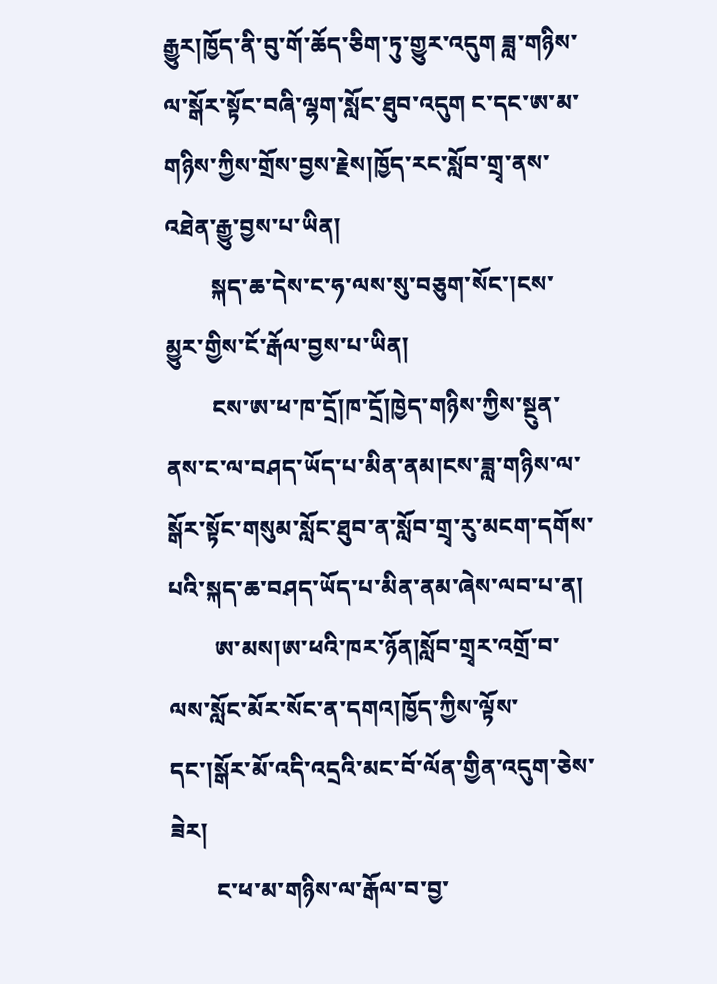རྒྱུར།ཁྱོད་ནི་བུ་གོ་ཆོད་ཅིག་ཏུ་གྱུར་འདུག ཟླ་གཉིས་ལ་སྒོར་སྟོང་བཞི་ལྷག་སློང་ཐུབ་འདུག ང་དང་ཨ་མ་གཉིས་ཀྱིས་གྲོས་བྱས་རྗེས།ཁྱོད་རང་སློབ་གྲྭ་ནས་འཐེན་རྒྱུ་བྱས་པ་ཡིན།
        སྐད་ཆ་དེས་ང་ཧ་ལས་སུ་བཅུག་སོང་།ངས་མྱུར་གྱིས་ངོ་རྒོལ་བྱས་པ་ཡིན།
        ངས་ཨ་ཕ་ཁ་དྲོ།ཁ་དྲོ།ཁྱེད་གཉིས་ཀྱིས་སྔུན་ནས་ང་ལ་བཤད་ཡོད་པ་མིན་ནམ།ངས་ཟླ་གཉིས་ལ་སྒོར་སྟོང་གསུམ་སློང་ཐུབ་ན་སློབ་གྲྭ་རུ་མངག་དགོས་པའི་སྐད་ཆ་བཤད་ཡོད་པ་མིན་ནམ་ཞེས་ལབ་པ་ན།
        ཨ་མས།ཨ་ཕའི་ཁར་ཉོན།སློབ་གྲྭར་འགྲོ་བ་ལས་སློང་མོར་སོང་ན་དགའ།ཁྱོད་ཀྱིས་ལྟོས་དང་།སྒོར་མོ་འདི་འདྲའི་མང་བོ་ལོན་གྱིན་འདུག་ཅེས་ཟེར།
        ང་ཕ་མ་གཉིས་ལ་རྒོལ་བ་བྱ་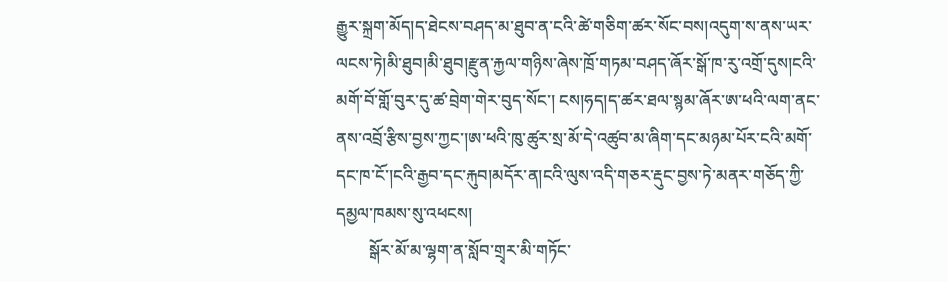རྒྱུར་སྐྲག་མོད།ད་ཐེངས་བཤད་མ་ཐུབ་ན་ངའི་ཚེ་གཅིག་ཚར་སོང་བས།འདུག་ས་ནས་ཡར་ལངས་ཏེ།མི་ཐུབ།མི་ཐུབ།རྫུན་རྐྱལ་གཉིས་ཞེས་ཁྲོ་གཏམ་བཤད་ཞོར་སྒོ་ཁ་རུ་འགྲོ་དུས།ངའི་མགོ་བོ་གློ་བུར་དུ་ཚ་བྲེག་གེར་བུད་སོང་། ངས།ཧད།ད་ཚར་ཐལ་སྙམ་ཞོར་ཨ་ཕའི་ལག་ནང་ནས་འབྲོ་རྩིས་བྱས་ཀྱང་།ཨ་ཕའི་ཁུ་ཚུར་སྲ་མོ་དེ་འཚུབ་མ་ཞིག་དང་མཉམ་པོར་ངའི་མགོ་དང་ཁ་ངོ་།ངའི་རྒྱབ་དང་རྐུབ།མདོར་ན།ངའི་ལུས་འདི་གཅར་རྡུང་བྱས་ཏེ་མནར་གཅོད་ཀྱི་དམྱལ་ཁམས་སུ་འཕངས།
        སྒོར་མོ་མ་ལྷག་ན་སློབ་གྲྭར་མི་གཏོང་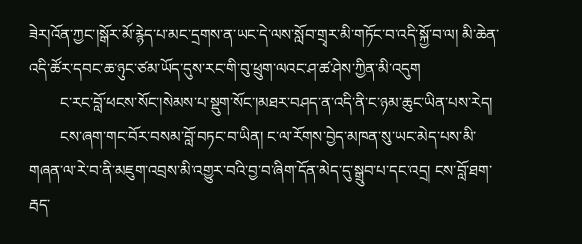ཟེར།འོན་ཀྱང་།སྒོར་མོ་རྙེད་པ་མང་དྲགས་ན་ཡང་དེ་ལས་སློབ་གྲྭར་མི་གཏོང་བ་འདི་སྐྱོ་བ་ལ། མི་ཆེན་འདི་ཚོར་དབང་ཆ་ཉུང་ཙམ་ཡོད་དུས་རང་གི་བུ་ཕྲུག་ལའང་ཤ་ཚ་ཤེས་ཀྱིན་མི་འདུག
        ང་རང་བློ་ཕངས་སོང་།སེམས་པ་སྡུག་སོང་།མཐར་བཤད་ན་འདི་ནི་ང་ཉམ་ཆུང་ཡིན་པས་རེད།
        ངས་ཞག་གང་བོར་བསམ་བློ་བཏང་བ་ཡིན། ང་ལ་རོགས་བྱེད་མཁན་སུ་ཡང་མེད་པས་མི་གཞན་ལ་རེ་བ་ནི་མཇུག་འབྲས་མི་འགྱུར་བའི་བྱ་བ་ཞིག་དོན་མེད་དུ་སྒྲུབ་པ་དང་འདྲ། ངས་བློ་ཐག་རྦད་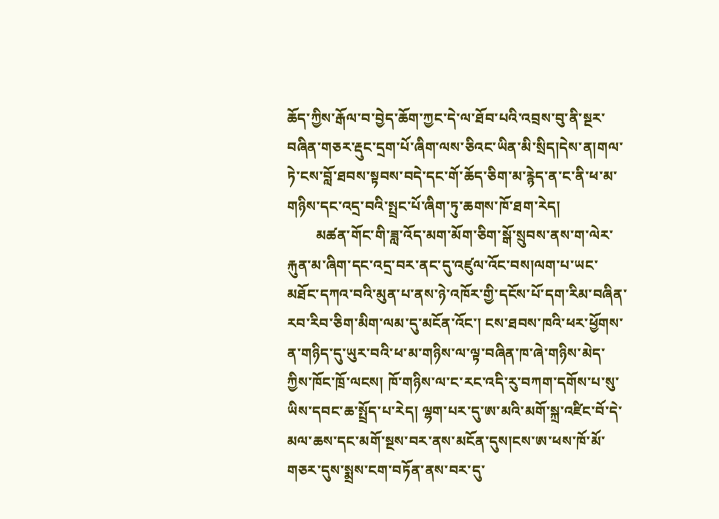ཆོད་ཀྱིས་རྒོལ་བ་བྱེད་ཆོག་ཀྱང་དེ་ལ་ཐོབ་པའི་འབྲས་བུ་ནི་སྔར་བཞིན་གཅར་རྡུང་དྲག་པོ་ཞིག་ལས་ཅིའང་ཡིན་མི་སྲིད།དེས་ན།གལ་ཏེ་ངས་བློ་ཐབས་སྟབས་བདེ་དང་གོ་ཆོད་ཅིག་མ་རྙེད་ན་ང་ནི་ཕ་མ་གཉིས་དང་འདྲ་བའི་སྤྲང་པོ་ཞིག་ཏུ་ཆགས་ཁོ་ཐག་རེད།
        མཚན་གོང་གི་ཟླ་འོད་མག་མོག་ཅིག་སྒོ་སྲུབས་ནས་ག་ལེར་རྐུན་མ་ཞིག་དང་འདྲ་བར་ནང་དུ་འཛུལ་འོང་བས།ལག་པ་ཡང་མཐོང་དཀའ་བའི་མུན་པ་ནས་ཉེ་འཁོར་གྱི་དངོས་པོ་དག་རིམ་བཞིན་རབ་རིབ་ཅིག་མིག་ལམ་དུ་མངོན་འོང་། ངས་ཐབས་ཁའི་ཕར་ཕྱོགས་ན་གཉིད་དུ་ཡུར་བའི་ཕ་མ་གཉིས་ལ་ལྟ་བཞིན་ཁ་ཞེ་གཉིས་མེད་ཀྱིས་ཁོང་ཁྲོ་ལངས། ཁོ་གཉིས་ལ་ང་རང་འདི་རུ་བཀག་དགོས་པ་སུ་ཡིས་དབང་ཆ་སྤྲོད་པ་རེད། ལྷག་པར་དུ་ཨ་མའི་མགོ་སྐྲ་འཛིང་བོ་དེ་མལ་ཆས་དང་མགོ་སྔས་བར་ནས་མངོན་དུས།ངས་ཨ་ཕས་ཁོ་མོ་གཅར་དུས་སྨྲས་ངག་བཏོན་ནས་བར་དུ་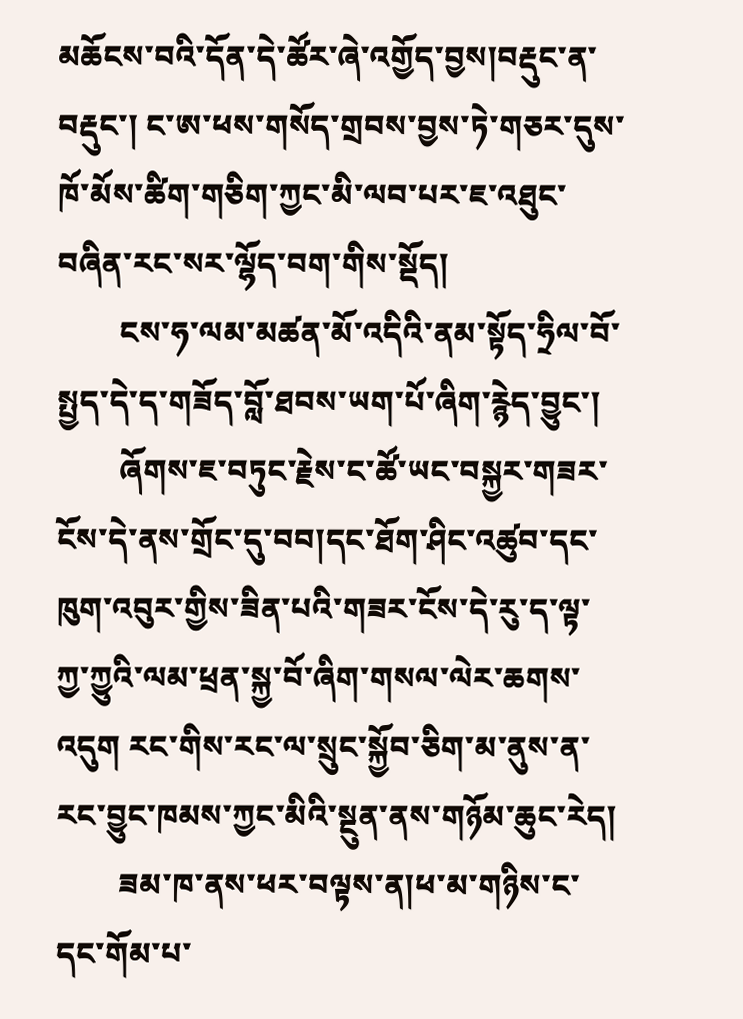མཆོངས་བའི་དོན་དེ་ཚོར་ཞེ་འགྱོད་བྱས།བརྡུང་ན་བརྡུང་། ང་ཨ་ཕས་གསོད་གྲབས་བྱས་ཏེ་གཅར་དུས་ཁོ་མོས་ཚིག་གཅིག་ཀྱང་མི་ལབ་པར་ཇ་འཐུང་བཞིན་རང་སར་ལྷོད་བག་གིས་སྡོད།
        ངས་ཧ་ལམ་མཚན་མོ་འདིའི་ནམ་སྟོད་ཧྲིལ་བོ་སྤྱད་དེ་ད་གཟོད་བློ་ཐབས་ཡག་པོ་ཞིག་རྙེད་བྱུང་།
        ཞོགས་ཇ་བཏུང་རྗེས་ང་ཚོ་ཡང་བསྐྱར་གཟར་ངོས་དེ་ནས་གྲོང་དུ་བབ།དང་ཐོག་ཤིང་འཚུབ་དང་ཁུག་འབུར་གྱིས་ཟིན་པའི་གཟར་ངོས་དེ་རུ་ད་ལྟ་ཀྱ་ཀྱུའི་ལམ་ཕྲན་སྐྱ་བོ་ཞིག་གསལ་ལེར་ཆགས་འདུག རང་གིས་རང་ལ་སྲུང་སྐྱོབ་ཅིག་མ་ནུས་ན་རང་བྱུང་ཁམས་ཀྱང་མིའི་སྔུན་ནས་གཉོམ་ཆུང་རེད།
        ཟམ་ཁ་ནས་ཕར་བལྟས་ན།ཕ་མ་གཉིས་ང་དང་གོམ་པ་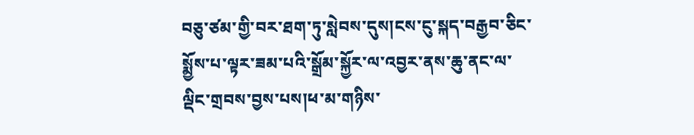བཅུ་ཙམ་གྱི་བར་ཐག་ཏུ་སླེབས་དུས།ངས་ངུ་སྐད་བརྒྱབ་ཅིང་སྨྱོས་པ་ལྟར་ཟམ་པའི་སྒྲོམ་སྐྱོར་ལ་འབྱར་ནས་ཆུ་ནང་ལ་ལྡིང་གྲབས་བྱས་པས།ཕ་མ་གཉིས་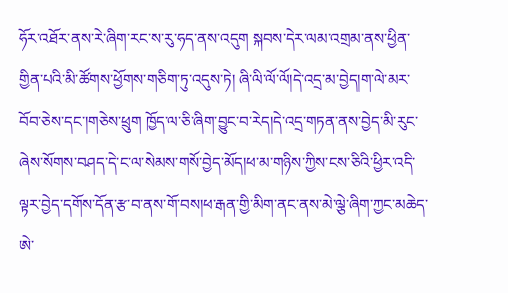ཧོར་འཐོར་ནས་རེ་ཞིག་རང་ས་རུ་ཧད་ནས་འདུག སྐབས་དེར་ལམ་འགྲམ་ནས་ཕྱིན་གྱིན་པའི་མི་ཚོགས་ཕྱོགས་གཅིག་ཏུ་འདུས་ཏེ། ཞི་ལི་ལོ་ལོ།དེ་འདྲ་མ་བྱེད།ག་ལེ་མར་བོབ་ཅེས་དང་།གཅེས་ཕྲུག ཁྱོད་ལ་ཅི་ཞིག་བྱུང་བ་རེད།དེ་འདྲ་གཏན་ནས་བྱེད་མི་རུང་ཞེས་སོགས་བཤད་དེ་ང་ལ་སེམས་གསོ་བྱེད་མོད།ཕ་མ་གཉིས་ཀྱིས་ངས་ཅིའི་ཕྱིར་འདི་ལྟར་བྱེད་དགོས་དོན་རྩ་བ་ནས་གོ་བས།ཕ་རྒན་གྱི་མིག་ནང་ནས་མེ་ལྕེ་ཞིག་ཀྱང་མཆེད་ཨེ་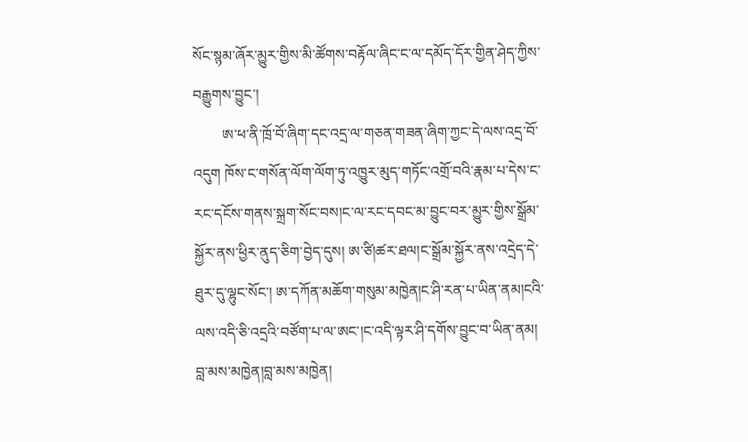སོང་སྙམ་ཞོར་མྱུར་གྱིས་མི་ཚོགས་བརྟོལ་ཞིང་ང་ལ་དམོད་དོར་གྱིན་ཤེད་ཀྱིས་བརྒྱུགས་བྱུང་།
        ཨ་ཕ་ནི་ཁྲོ་བོ་ཞིག་དང་འདྲ་ལ་གཅན་གཟན་ཞིག་ཀྱང་དེ་ལས་འདྲ་བོ་འདུག ཁོས་ང་གསོན་ལོག་ལོག་ཏུ་འཁྱུར་མུད་གཏོང་འགྲོ་བའི་རྣམ་པ་དེས་ང་རང་དངོས་གནས་སྐྲག་སོང་བས།ང་ལ་རང་དབང་མ་བྱུང་བར་མྱུར་གྱིས་སྒྲོམ་སྐྱོར་ནས་ཕྱིར་ནུད་ཅིག་བྱེད་དུས། ཨ་ཙི།ཚར་ཐལ།ང་སྒྲོམ་སྐྱོར་ནས་འདྲེད་དེ་ཐུར་དུ་ལྷུང་སོང་། ཨ་དཀོན་མཆོག་གསུམ་མཁྱེན།ང་ཤི་རན་པ་ཡིན་ནམ།ངའི་ལས་འདི་ཅི་འདྲའི་བཙོག་པ་ལ་ཨང་།ང་འདི་ལྟར་ཤི་དགོས་བྱུང་བ་ཡིན་ནམ། བླ་མས་མཁྱེན།བླ་མས་མཁྱེན།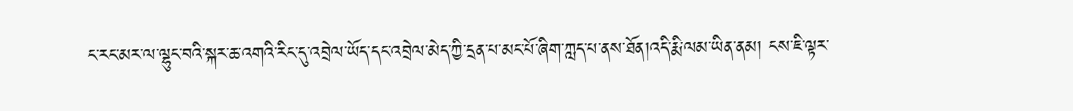ང་རང་མར་ལ་ལྷུང་བའི་སྐར་ཆ་འགའི་རིང་དུ་འབྲེལ་ཡོད་དང་འབྲེལ་མེད་ཀྱི་དྲན་པ་མང་པོ་ཞིག་ཀླད་པ་ནས་ཐོན།འདི་རྨི་ལམ་ཡིན་ནམ། ངས་ཇི་ལྟར་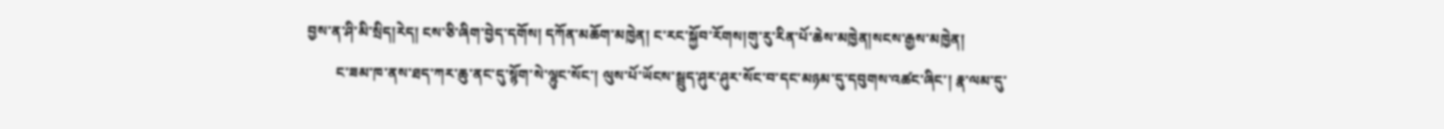བྱས་ན་ཤི་མི་སྲིད།རེད། ངས་ཅི་ཞིག་བྱེད་དགོས། དཀོན་མཆོག་མཁྱེན། ང་རང་སྐྱོབ་རོགས།གུ་རུ་རིན་པོ་ཆེས་མཁྱེན།སངས་རྒྱས་མཁྱེན།
        ང་ཟམ་ཁ་ནས་ཐད་ཀར་ཆུ་ནང་དུ་སྙོག་སེ་ལྷུང་སོང་། ལུས་པོ་ཡོངས་སྦྲུད་ཤུར་ཤུར་སོང་བ་དང་མཉམ་དུ་དབུགས་འཚང་ཞིང་། རྣ་ལམ་དུ་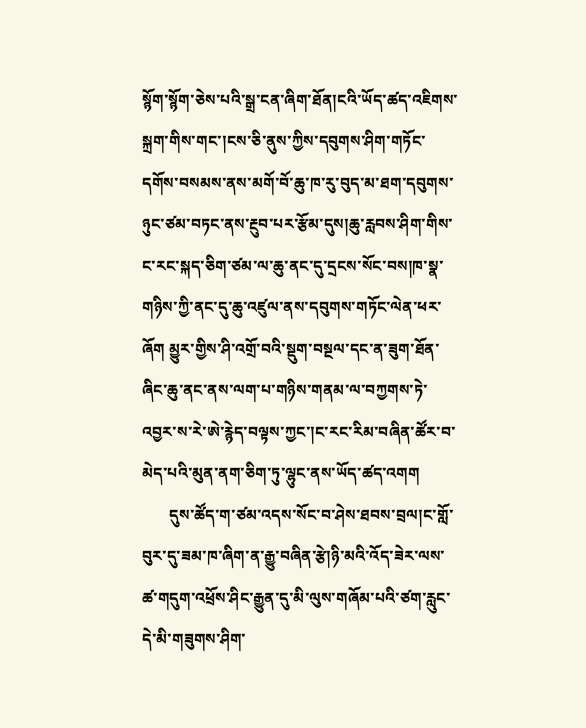སྙོག་སྙོག་ཅེས་པའི་སྒྲ་ངན་ཞིག་ཐོན།ངའི་ཡོད་ཚད་འཇིགས་སྐྲག་གིས་གང་།ངས་ཅི་ནུས་ཀྱིས་དབུགས་ཤིག་གཏོང་དགོས་བསམས་ནས་མགོ་བོ་ཆུ་ཁ་རུ་བུད་མ་ཐག་དབུགས་ཉུང་ཙམ་བཏང་ནས་རྔུབ་པར་རྩོམ་དུས།ཆུ་རླབས་ཤིག་གིས་ང་རང་སྐད་ཅིག་ཙམ་ལ་ཆུ་ནང་དུ་དྲངས་སོང་བས།ཁ་སྣ་གཉིས་ཀྱི་ནང་དུ་ཆུ་འཛུལ་ནས་དབུགས་གཏོང་ལེན་ཕར་ཞོག མྱུར་གྱིས་ཤི་འགྲོ་བའི་སྡུག་བསྔལ་དང་ན་ཟུག་ཐོན་ཞིང་ཆུ་ནང་ནས་ལག་པ་གཉིས་གནམ་ལ་བཀྱགས་ཏེ་འབྱར་ས་རེ་ཨེ་རྙེད་བལྟས་ཀྱང་།ང་རང་རིམ་བཞིན་ཚོར་བ་མེད་པའི་མུན་ནག་ཅིག་ཏུ་ལྷུང་ནས་ཡོད་ཚད་འགག
       དུས་ཚོད་ག་ཙམ་འདས་སོང་བ་ཤེས་ཐབས་བྲལ།ང་གློ་བུར་དུ་ཟམ་ཁ་ཞིག་ན་རྒྱུ་བཞིན་རྩེ།ཉི་མའི་འོད་ཟེར་ལས་ཚ་གདུག་འཕྲོས་ཤིང་རྒྱུན་དུ་མི་ལུས་གཞོམ་པའི་ཙག་རླུང་དེ་མི་གཟུགས་ཤིག་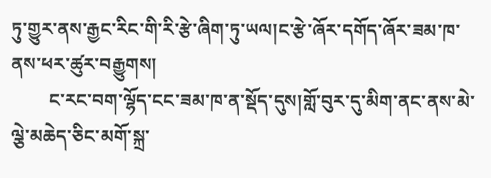ཏུ་གྱུར་ནས་རྒྱང་རིང་གི་རི་རྩེ་ཞིག་ཏུ་ཡལ།ང་རྩེ་ཞོར་དགོད་ཞོར་ཟམ་ཁ་ནས་ཕར་ཚུར་བརྒྱུགས།
        ང་རང་བག་ལྷོད་ངང་ཟམ་ཁ་ན་སྡོད་དུས།གློ་བུར་དུ་མིག་ནང་ནས་མེ་ལྕེ་མཆེད་ཅིང་མགོ་སྐྲ་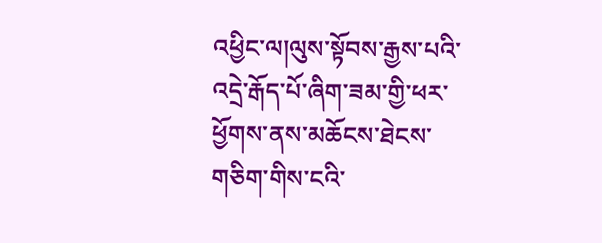འཕྱིང་ལ།ལུས་སྟོབས་རྒྱས་པའི་འདྲེ་རྒོད་པོ་ཞིག་ཟམ་གྱི་ཕར་ཕྱོགས་ནས་མཆོངས་ཐེངས་གཅིག་གིས་ངའི་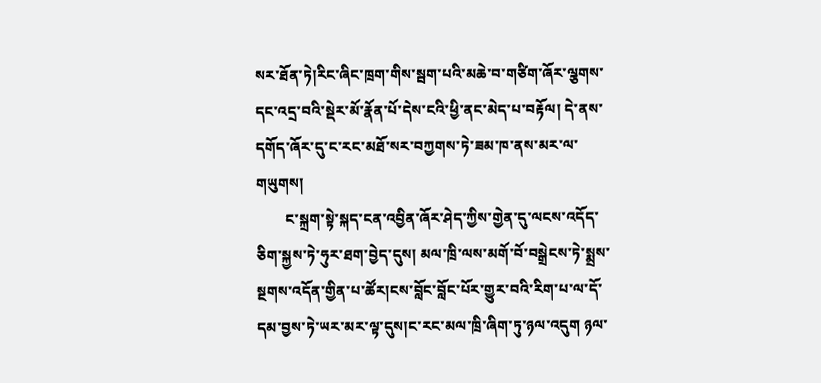སར་ཐོན་ཏེ།རིང་ཞིང་ཁྲག་གིས་སྦག་པའི་མཆེ་བ་གཙིག་ཞོར་ལྕགས་དང་འདྲ་བའི་སྡེར་མོ་རྣོན་པོ་དེས་ངའི་ཕྱི་ནང་མེད་པ་བརྟོལ། དེ་ནས་དགོད་ཞོར་དུ་ང་རང་མཐོ་སར་བཀྱགས་ཏེ་ཟམ་ཁ་ནས་མར་ལ་གཡུགས།
        ང་སྐྲག་སྟེ་སྐད་ངན་འབྱིན་ཞོར་ཤེད་ཀྱིས་གྱེན་དུ་ལངས་འདོད་ཅིག་སྐྱས་ཏེ་ཧུར་ཐག་བྱེད་དུས། མལ་ཁྲི་ལས་མགོ་བོ་བསྒྲེངས་ཏེ་སྨྲས་སྔགས་འདོན་གྱིན་པ་ཚོར།ངས་བློང་བློང་པོར་གྱུར་བའི་རིག་པ་ལ་དོ་དམ་བྱས་ཏེ་ཡར་མར་ལྟ་དུས།ང་རང་མལ་ཁྲི་ཞིག་ཏུ་ཉལ་འདུག ཉལ་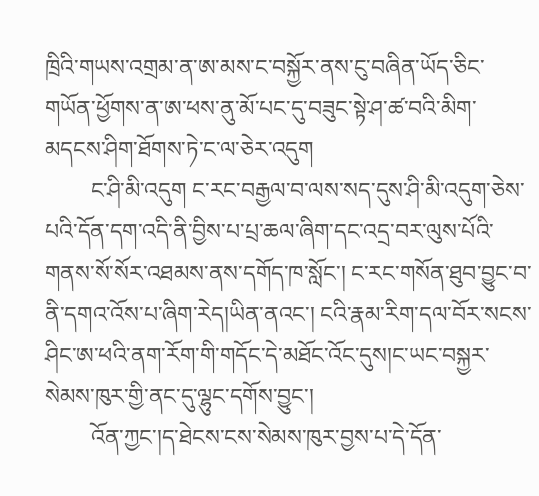ཁྲིའི་གཡས་འགྲམ་ན་ཨ་མས་ང་བསྐྱོར་ནས་ངུ་བཞིན་ཡོད་ཅིང་གཡོན་ཕྱོགས་ན་ཨ་ཕས་ནུ་མོ་པང་དུ་བཟུང་སྟེ་ཤ་ཚ་བའི་མིག་མདངས་ཤིག་ཐོགས་ཏེ་ང་ལ་ཅེར་འདུག
        ང་ཤི་མི་འདུག ང་རང་བརྒྱལ་བ་ལས་སད་དུས་ཤི་མི་འདུག་ཅེས་པའི་དོན་དག་འདི་ནི་བྱིས་པ་པྲ་ཆལ་ཞིག་དང་འདྲ་བར་ལུས་པོའི་གནས་སོ་སོར་འཐམས་ནས་དགོད་ཁ་སློང་། ང་རང་གསོན་ཐུབ་བྱུང་བ་ནི་དགའ་འོས་པ་ཞིག་རེད།ཡིན་ནའང་། ངའི་རྣམ་རིག་དལ་བོར་སངས་ཤིང་ཨ་ཕའི་ནག་རོག་གི་གདོང་དེ་མཐོང་འོང་དུས།ང་ཡང་བསྐྱར་སེམས་ཁུར་གྱི་ནང་དུ་ལྷུང་དགོས་བྱུང་།
        འོན་ཀྱང་།ད་ཐེངས་ངས་སེམས་ཁུར་བྱས་པ་དེ་དོན་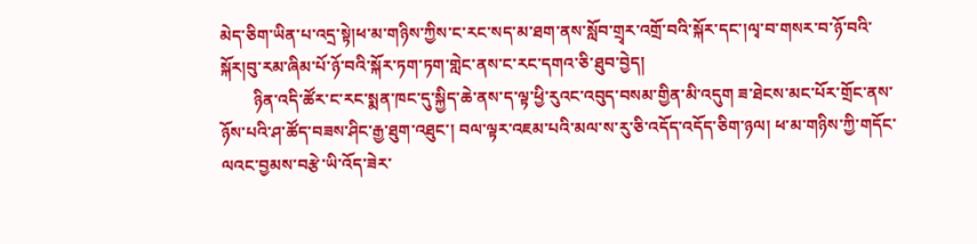མེད་ཅིག་ཡིན་པ་འདྲ་སྟེ།ཕ་མ་གཉིས་ཀྱིས་ང་རང་སད་མ་ཐག་ནས་སློབ་གྲྭར་འགྲོ་བའི་སྐོར་དང་།ལྭ་བ་གསར་བ་ཉོ་བའི་སྐོར།བུ་རམ་ཞིམ་པོ་ཉོ་བའི་སྐོར་ཏག་ཏག་གླེང་ནས་ང་རང་དགའ་ཅི་ཐུབ་བྱེད།
        ཉིན་འདི་ཚོར་ང་རང་སྨན་ཁང་དུ་སྐྱིད་ཆེ་ནས་ད་ལྟ་ཕྱི་རུའང་འབུད་བསམ་གྱིན་མི་འདུག ཟ་ཐེངས་མང་པོར་གྲོང་ནས་ཉོས་པའི་ཤ་ཚོད་བཟས་ཤིང་རྒྱ་ཐུག་འཐུང་། བལ་ལྟར་འཇམ་པའི་མལ་ས་རུ་ཅི་འདོད་འདོད་ཅིག་ཉལ། ཕ་མ་གཉིས་ཀྱི་གདོང་ལའང་བྱམས་བརྩེ་ཡི་འོད་ཟེར་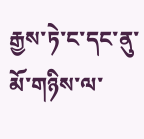རྒྱས་ཏེ་ང་དང་ནུ་མོ་གཉིས་ལ་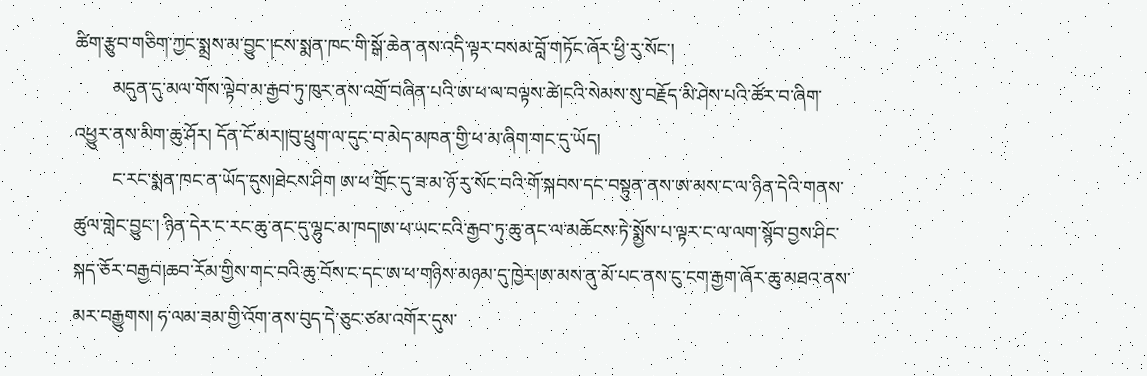ཚིག་རྩུབ་གཅིག་ཀྱང་སྨྲས་མ་བྱུང་།ངས་སྨན་ཁང་གི་སྒོ་ཆེན་ནས་འདི་ལྟར་བསམ་བློ་གཏོང་ཞོར་ཕྱི་རུ་སོང་།
        མདུན་དུ་མལ་གོས་ལྟེབ་མ་རྒྱབ་ཏུ་ཁུར་ནས་འགྲོ་བཞིན་པའི་ཨ་ཕ་ལ་བལྟས་ཚེ།ངའི་སེམས་སུ་བརྗོད་མི་ཤེས་པའི་ཚོར་བ་ཞིག་འཕྱུར་ནས་མིག་ཆུ་ཤོར། དོན་ངོ་མར།།བུ་ཕྲུག་ལ་དུང་བ་མེད་མཁན་གྱི་ཕ་མ་ཞིག་གང་དུ་ཡོད།
        ང་རང་སྨན་ཁང་ན་ཡོད་དུས།ཐེངས་ཤིག ཨ་ཕ་གྲོང་དུ་ཟ་མ་ཉོ་རུ་སོང་བའི་གོ་སྐབས་དང་བསྟུན་ནས་ཨ་མས་ང་ལ་ཉིན་དེའི་གནས་ཚུལ་གླེང་བྱུང་། ཉིན་དེར་ང་རང་ཆུ་ནང་དུ་ལྷུང་མ་ཁད།ཨ་ཕ་ཡང་ངའི་རྒྱབ་ཏུ་ཆུ་ནང་ལ་མཆོངས་ཏེ་སྨྱོས་པ་ལྟར་ང་ལ་ལག་སྙོབ་བྱས་ཤིང་སྐད་ཅོར་བརྒྱབ།ཆབ་རོམ་གྱིས་གང་བའི་ཆུ་བོས་ང་དང་ཨ་ཕ་གཉིས་མཉམ་དུ་ཁྱེར།ཨ་མས་ནུ་མོ་པང་ནས་ངུ་ངག་རྒྱག་ཞོར་ཆུ་མཐའ་ནས་མར་བརྒྱུགས། ཧ་ལམ་ཟམ་གྱི་འོག་ནས་བུད་དེ་ཅུང་ཙམ་འགོར་དུས་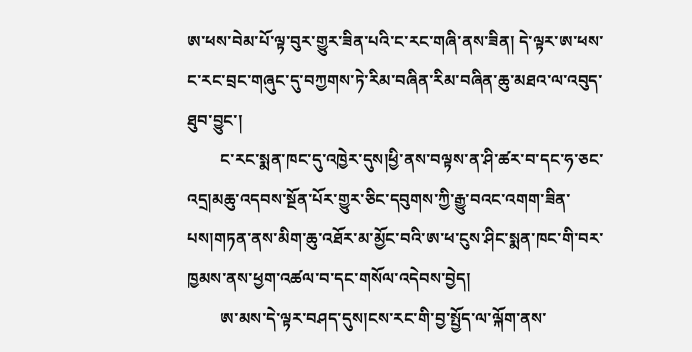ཨ་ཕས་བེམ་པོ་ལྟ་བུར་གྱུར་ཟིན་པའི་ང་རང་གཞི་ནས་ཟིན། དེ་ལྟར་ཨ་ཕས་ང་རང་བྲང་གཞུང་དུ་བཀྱགས་ཏེ་རིམ་བཞིན་རིམ་བཞིན་ཆུ་མཐའ་ལ་འབུད་ཐུབ་བྱུང་།
        ང་རང་སྨན་ཁང་དུ་འཁྱེར་དུས།ཕྱི་ནས་བལྟས་ན་ཤི་ཚར་བ་དང་ཧ་ཅང་འདྲ།མཆུ་འདབས་སྔོན་པོར་གྱུར་ཅིང་དབུགས་ཀྱི་རྒྱུ་བའང་འགག་ཟིན་པས།གཏན་ནས་མིག་ཆུ་འཐོར་མ་མྱོང་བའི་ཨ་ཕ་ངུས་ཤིང་སྨན་ཁང་གི་བར་ཁྱམས་ནས་ཕྱག་འཚལ་བ་དང་གསོལ་འདེབས་བྱེད།
        ཨ་མས་དེ་ལྟར་བཤད་དུས།ངས་རང་གི་བྱ་སྤྱོད་ལ་ལྐོག་ནས་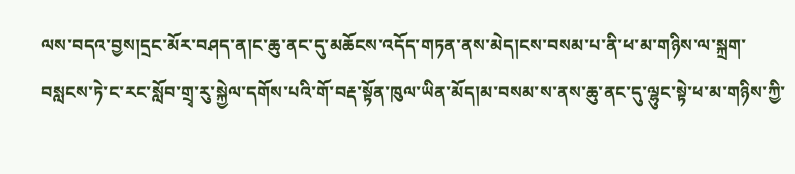ལས་བདའ་བྱས།དྲང་མོར་བཤད་ན།ང་ཆུ་ནང་དུ་མཆོངས་འདོད་གཏན་ནས་མེད།ངས་བསམ་པ་ནི་ཕ་མ་གཉིས་ལ་སྐྲག་བསླངས་ཏེ་ང་རང་སློབ་གྲྭ་རུ་སྐྱེལ་དགོས་པའི་གོ་བརྡ་སྟོན་ཁུལ་ཡིན་མོད།མ་བསམ་ས་ནས་ཆུ་ནང་དུ་ལྷུང་སྟེ་ཕ་མ་གཉིས་ཀྱི་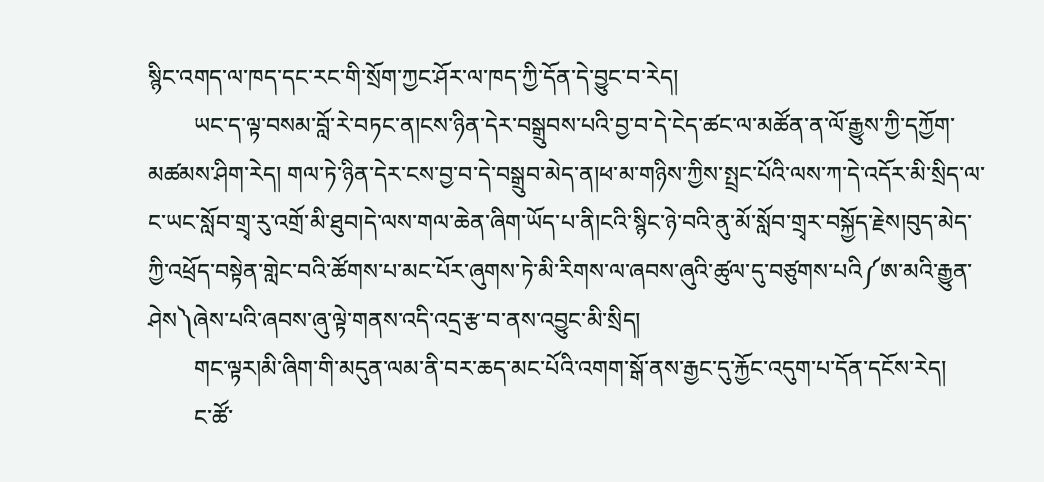སྙིང་འགད་ལ་ཁད་དང་རང་གི་སྲོག་ཀྱང་ཤོར་ལ་ཁད་ཀྱི་དོན་དེ་བྱུང་བ་རེད།
        ཡང་ད་ལྟ་བསམ་བློ་རེ་བཏང་ན།ངས་ཉིན་དེར་བསྒྲུབས་པའི་བྱ་བ་དེ་ངེད་ཚང་ལ་མཚོན་ན་ལོ་རྒྱུས་ཀྱི་དཀྱོག་མཚམས་ཤིག་རེད། གལ་ཏེ་ཉིན་དེར་ངས་བྱ་བ་དེ་བསྒྲུབ་མེད་ན།ཕ་མ་གཉིས་ཀྱིས་སྤྲང་པོའི་ལས་ཀ་དེ་འདོར་མི་སྲིད་ལ་ང་ཡང་སློབ་གྲྭ་རུ་འགྲོ་མི་ཐུབ།དེ་ལས་གལ་ཆེན་ཞིག་ཡོད་པ་ནི།ངའི་སྙིང་ཉེ་བའི་ནུ་མོ་སློབ་གྲྭར་བསྐྱོད་རྗེས།བུད་མེད་ཀྱི་འཕྲོད་བསྟེན་གླེང་བའི་ཚོགས་པ་མང་པོར་ཞུགས་ཏེ་མི་རིགས་ལ་ཞབས་ཞུའི་ཚུལ་དུ་བཙུགས་པའི༼ཨ་མའི་རྒྱུན་ཤེས༽ཞེས་པའི་ཞབས་ཞུ་ལྟེ་གནས་འདི་འདྲ་རྩ་བ་ནས་འབྱུང་མི་སྲིད།
        གང་ལྟར།མི་ཞིག་གི་མདུན་ལམ་ནི་བར་ཆད་མང་པོའི་འགག་སྒོ་ནས་རྒྱང་དུ་རྐྱོང་འདུག་པ་དོན་དངོས་རེད།
        ང་ཚོ་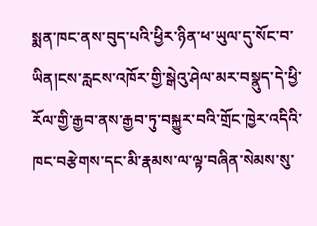སྨན་ཁང་ནས་བུད་པའི་ཕྱིར་ཉིན་ཕ་ཡུལ་དུ་སོང་བ་ཡིན།ངས་རླངས་འཁོར་གྱི་སྒེའུ་ཤེལ་མར་བསྣུད་དེ་ཕྱི་རོལ་གྱི་རྒྱབ་ནས་རྒྱབ་ཏུ་བསྐྱུར་བའི་གྲོང་ཁྱེར་འདིའི་ཁང་བརྩེགས་དང་མི་རྣམས་ལ་ལྟ་བཞིན་སེམས་སུ་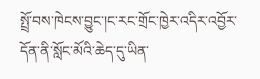སྤྲོ་བས་ཁེངས་བྱུང་།ང་རང་གྲོང་ཁྱེར་འདིར་འབྱོར་དོན་ནི་སློང་མོའི་ཆེད་དུ་ཡིན་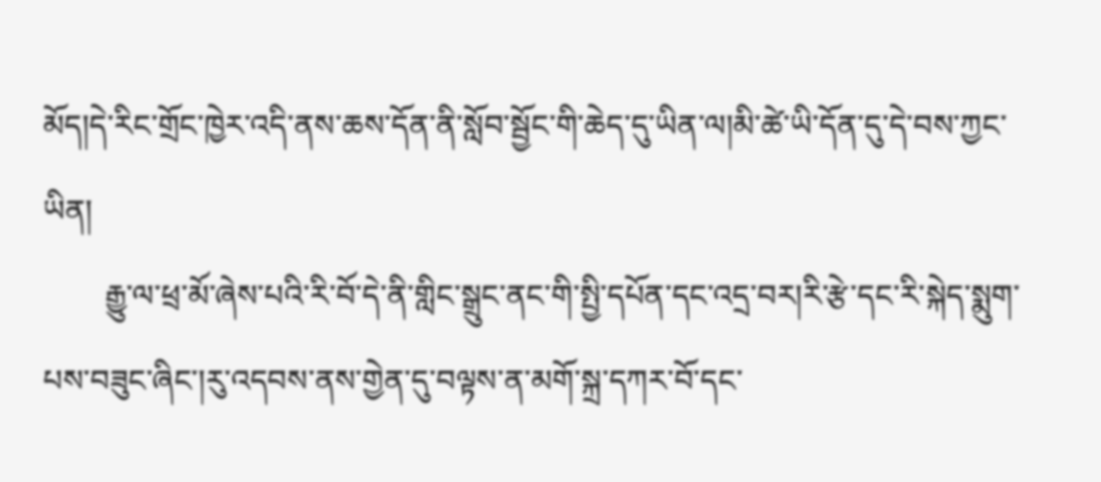མོད།དེ་རིང་གྲོང་ཁྱེར་འདི་ནས་ཆས་དོན་ནི་སློབ་སྦྱོང་གི་ཆེད་དུ་ཡིན་ལ།མི་ཚེ་ཡི་དོན་དུ་དེ་བས་ཀྱང་ཡིན།
        རྒྱུ་ལ་ཕྲ་མོ་ཞེས་པའི་རི་བོ་དེ་ནི་གླིང་སྒྲུང་ནང་གི་སྤྱི་དཔོན་དང་འདྲ་བར།རི་རྩེ་དང་རི་སྐེད་སྨུག་པས་བཟུང་ཞིང་།རུ་འདབས་ནས་གྱེན་དུ་བལྟས་ན་མགོ་སྐྲ་དཀར་བོ་དང་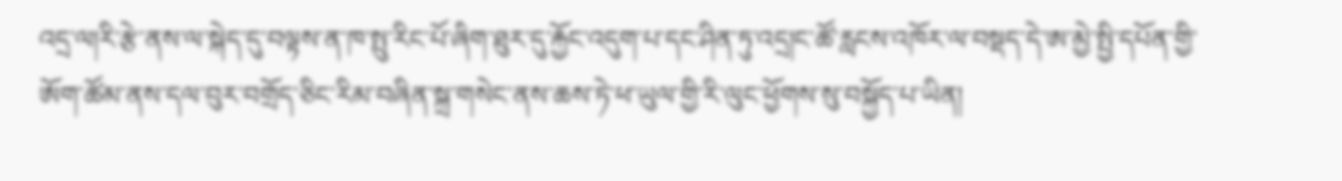འདྲ་ལ།རི་རྩེ་ནས་ལ་སྐེད་དུ་བལྟས་ན་ཁ་སྤུ་རིང་པོ་ཞིག་ཐུར་དུ་རྐྱོང་འདུག་པ་དང་ཤིན་ཏུ་འདྲ།ང་ཚོ་རླངས་འཁོར་ལ་བསྡད་དེ་ཨ་མྱེ་སྤྱི་དཔོན་གྱི་ཨོག་ཚོམ་ནས་དལ་བུར་བགྲོད་ཅིང་རིམ་བཞིན་སྐྲ་གསེང་ནས་ཆས་ཏེ་ཕ་ཡུལ་གྱི་རི་ལུང་ཕྱོགས་སུ་བསྐྱོད་པ་ཡིན།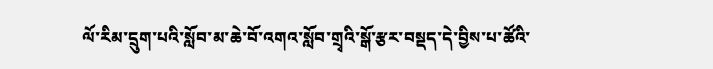ལོ་རིམ་དྲུག་པའི་སློབ་མ་ཆེ་བོ་འགའ་སློབ་གྲྭའི་སྒོ་རྩར་བསྡད་དེ་བྱིས་པ་ཚོའི་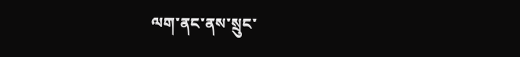ལག་ནང་ནས་སྲུང་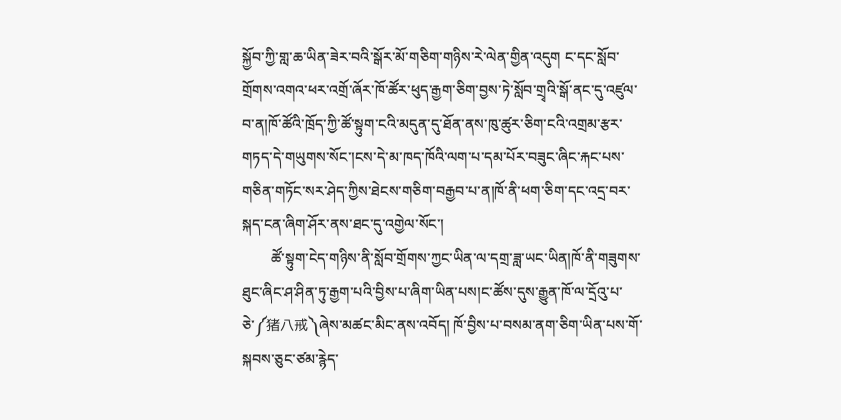སྐྱོབ་ཀྱི་གླ་ཆ་ཡིན་ཟེར་བའི་སྒོར་མོ་གཅིག་གཉིས་རེ་ལེན་གྱིན་འདུག ང་དང་སློབ་གྲོགས་འགའ་ཕར་འགྲོ་ཞོར་ཁོ་ཚོར་ཕུད་རྒྱག་ཅིག་བྱས་ཏེ་སློབ་གྲྭའི་སྒོ་ནང་དུ་འཛུལ་བ་ན།ཁོ་ཚོའི་ཁྲོད་ཀྱི་ཚོ་སྟུག་ངའི་མདུན་དུ་ཐོན་ནས་ཁུ་ཚུར་ཅིག་ངའི་འགྲམ་རྩར་གཏད་དེ་གཡུགས་སོང་།ངས་དེ་མ་ཁད་ཁོའི་ལག་པ་དམ་པོར་བཟུང་ཞིང་རྐང་པས་གཅིན་གཏོང་སར་ཤེད་ཀྱིས་ཐེངས་གཅིག་བརྒྱབ་པ་ན།ཁོ་ནི་ཕག་ཅིག་དང་འདྲ་བར་སྐད་ངན་ཞིག་ཤོར་ནས་ཐང་དུ་འགྱེལ་སོང་།
        ཚོ་སྟུག་ངེད་གཉིས་ནི་སློབ་གྲོགས་ཀྱང་ཡིན་ལ་དགྲ་ཟླ་ཡང་ཡིན།ཁོ་ནི་གཟུགས་ཐུང་ཞིང་ཤ་ཤིན་ཏུ་རྒྱག་པའི་བྱིས་པ་ཞིག་ཡིན་པས།ང་ཚོས་དུས་རྒྱུན་ཁོ་ལ་དྲོའུ་པ་ཅེ་༼猪八戒༽ཞེས་མཚང་མིང་ནས་འབོད། ཁོ་བྱིས་པ་བསམ་ནག་ཅིག་ཡིན་པས་གོ་སྐབས་ཅུང་ཙམ་རྙེད་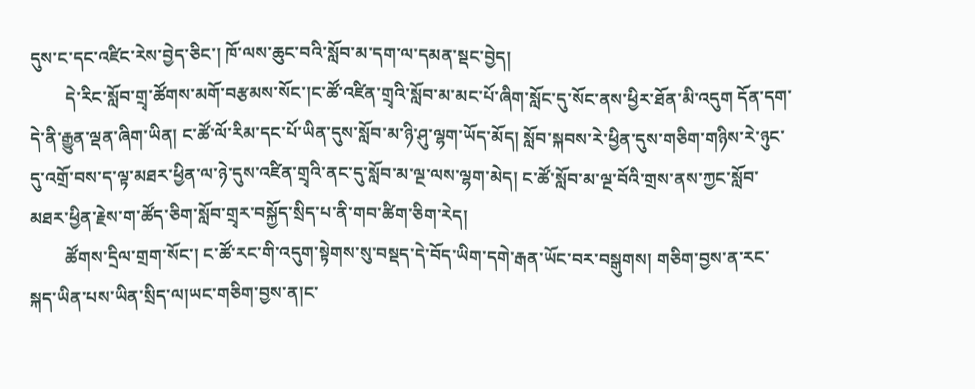དུས་ང་དང་འཛིང་རེས་བྱེད་ཅིང་། ཁོ་ལས་ཆུང་བའི་སློབ་མ་དག་ལ་དམན་སྡང་བྱེད།
        དེ་རིང་སློབ་གྲྭ་ཚོགས་མགོ་བརྩམས་སོང་།ང་ཚོ་འཛིན་གྲྭའི་སློབ་མ་མང་པོ་ཞིག་སློང་དུ་སོང་ནས་ཕྱིར་ཐོན་མི་འདུག དོན་དག་དེ་ནི་རྒྱུན་ལྡན་ཞིག་ཡིན། ང་ཚོ་ལོ་རིམ་དང་པོ་ཡིན་དུས་སློབ་མ་ཉི་ཤུ་ལྷག་ཡོད་མོད། སློབ་སྐབས་རེ་ཕྱིན་དུས་གཅིག་གཉིས་རེ་ཉུང་དུ་འགྲོ་བས་ད་ལྟ་མཐར་ཕྱིན་ལ་ཉེ་དུས་འཛིན་གྲྭའི་ནང་དུ་སློབ་མ་ལྔ་ལས་ལྷག་མེད། ང་ཚོ་སློབ་མ་ལྔ་བོའི་གྲས་ནས་ཀྱང་སློབ་མཐར་ཕྱིན་རྗེས་ག་ཚོད་ཅིག་སློབ་གྲྭར་བསྐྱོད་སྲིད་པ་ནི་གབ་ཚིག་ཅིག་རེད།
        ཚོགས་དྲིལ་གྲག་སོང་། ང་ཚོ་རང་གི་འདུག་སྟེགས་སུ་བསྡད་དེ་བོད་ཡིག་དགེ་རྒན་ཡོང་བར་བསྒུགས། གཅིག་བྱས་ན་རང་སྐད་ཡིན་པས་ཡིན་སྲིད་ལ།ཡང་གཅིག་བྱས་ན།ང་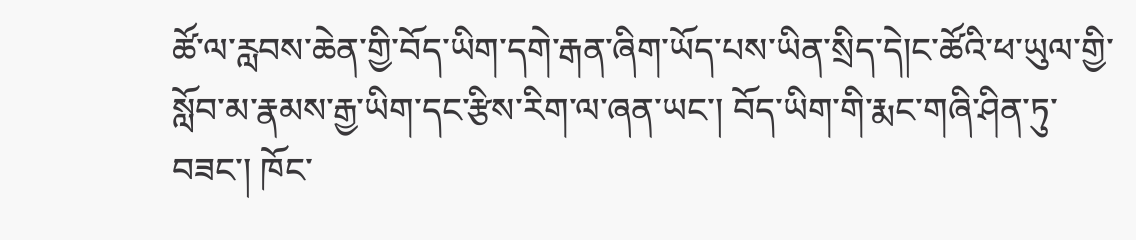ཚོ་ལ་རླབས་ཆེན་གྱི་བོད་ཡིག་དགེ་རྒན་ཞིག་ཡོད་པས་ཡིན་སྲིད་དེ།ང་ཚོའི་ཕ་ཡུལ་གྱི་སློབ་མ་རྣམས་རྒྱ་ཡིག་དང་རྩིས་རིག་ལ་ཞན་ཡང་། བོད་ཡིག་གི་རྨང་གཞི་ཤིན་ཏུ་བཟང་། ཁོང་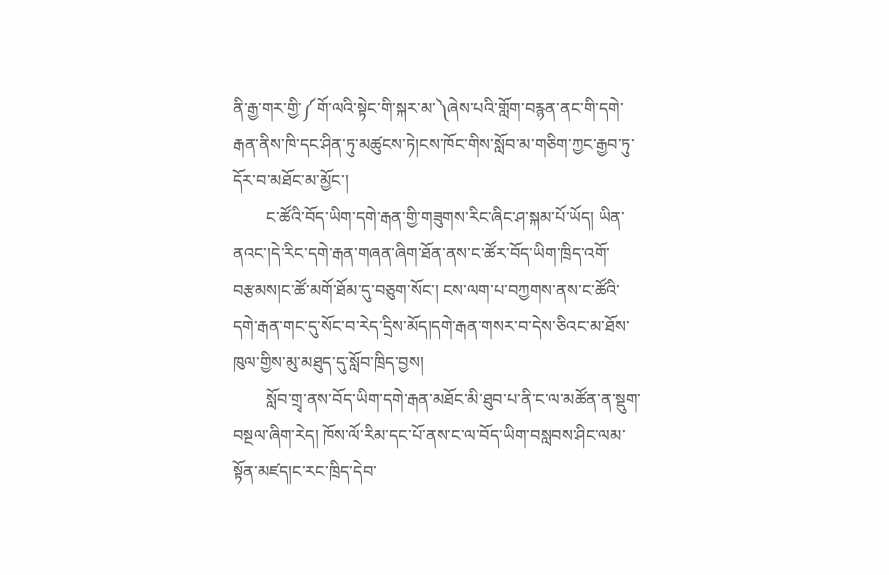ནི་རྒྱ་གར་གྱི་༼གོ་ལའི་སྟེང་གི་སྐར་མ་༽ཞེས་པའི་གློག་བརྙན་ནང་གི་དགེ་རྒན་ནིས་ཁི་དང་ཤིན་ཏུ་མཚུངས་ཏེ།ངས་ཁོང་གིས་སློབ་མ་གཅིག་ཀྱང་རྒྱབ་ཏུ་དོར་བ་མཐོང་མ་མྱོང་།
        ང་ཚོའི་བོད་ཡིག་དགེ་རྒན་གྱི་གཟུགས་རིང་ཞིང་ཤ་སྐམ་པོ་ཡོད། ཡིན་ནའང་།དེ་རིང་དགེ་རྒན་གཞན་ཞིག་ཐོན་ནས་ང་ཚོར་བོད་ཡིག་ཁྲིད་འགོ་བརྩམས།ང་ཚོ་མགོ་ཐོམ་དུ་བཅུག་སོང་། ངས་ལག་པ་བཀྱགས་ནས་ང་ཚོའི་དགེ་རྒན་གང་དུ་སོང་བ་རེད་དྲིས་མོད།དགེ་རྒན་གསར་བ་དེས་ཅིའང་མ་ཐོས་ཁུལ་གྱིས་མུ་མཐུད་དུ་སློབ་ཁྲིད་བྱས།
        སློབ་གྲྭ་ནས་བོད་ཡིག་དགེ་རྒན་མཐོང་མི་ཐུབ་པ་ནི་ང་ལ་མཚོན་ན་སྡུག་བསྔལ་ཞིག་རེད། ཁོས་ལོ་རིམ་དང་པོ་ནས་ང་ལ་བོད་ཡིག་བསླབས་ཤིང་ལམ་སྟོན་མཛད།ང་རང་ཁྲིད་དེབ་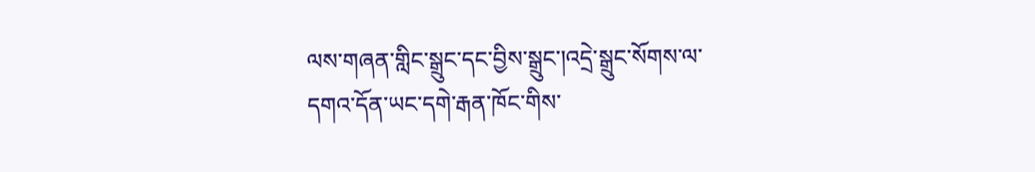ལས་གཞན་གླིང་སྒྲུང་དང་བྱིས་སྒྲུང་།འདྲེ་སྒྲུང་སོགས་ལ་དགའ་དོན་ཡང་དགེ་རྒན་ཁོང་གིས་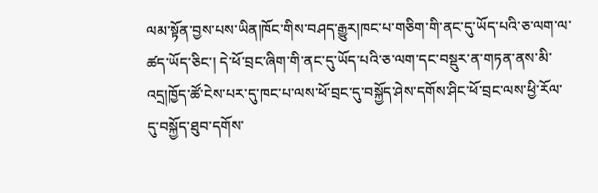ལམ་སྟོན་བྱས་པས་ཡིན།ཁོང་གིས་བཤད་རྒྱུར།ཁང་པ་གཅིག་གི་ནང་དུ་ཡོད་པའི་ཅ་ལག་ལ་ཚད་ཡོད་ཅིང་། དེ་ཕོ་བྲང་ཞིག་གི་ནང་དུ་ཡོད་པའི་ཅ་ལག་དང་བསྡུར་ན་གཏན་ནས་མི་འདྲ།ཁྱོད་ཚོ་ངེས་པར་དུ་ཁང་པ་ལས་ཕོ་བྲང་དུ་བསྐྱོད་ཤེས་དགོས་ཤིང་ཕོ་བྲང་ལས་ཕྱི་རོལ་དུ་བསྐྱོད་ཐུབ་དགོས་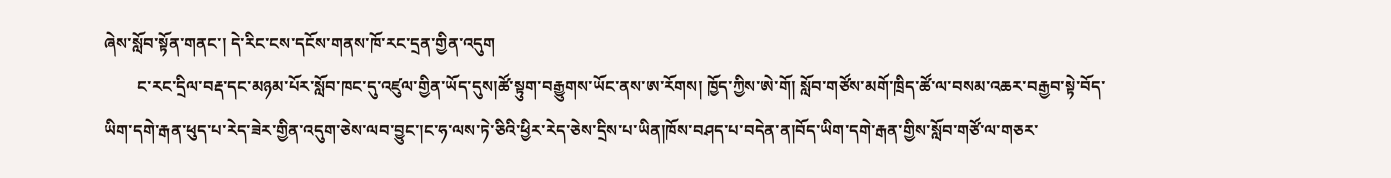ཞེས་སློབ་སྟོན་གནང་། དེ་རིང་ངས་དངོས་གནས་ཁོ་རང་དྲན་གྱིན་འདུག
        ང་རང་དྲིལ་བརྡ་དང་མཉམ་པོར་སློབ་ཁང་དུ་འཛུལ་གྱིན་ཡོད་དུས།ཚོ་སྟུག་བརྒྱུགས་ཡོང་ནས་ཨ་རོགས། ཁྱོད་ཀྱིས་ཨེ་གོ། སློབ་གཙོས་མགོ་ཁྲིད་ཚོ་ལ་བསམ་འཆར་བརྒྱབ་སྟེ་བོད་ཡིག་དགེ་རྒན་ཕུད་པ་རེད་ཟེར་གྱིན་འདུག་ཅེས་ལབ་བྱུང་།ང་ཧ་ལས་ཏེ་ཅིའི་ཕྱིར་རེད་ཅེས་དྲིས་པ་ཡིན།ཁོས་བཤད་པ་བདེན་ན།བོད་ཡིག་དགེ་རྒན་གྱིས་སློབ་གཙོ་ལ་གཅར་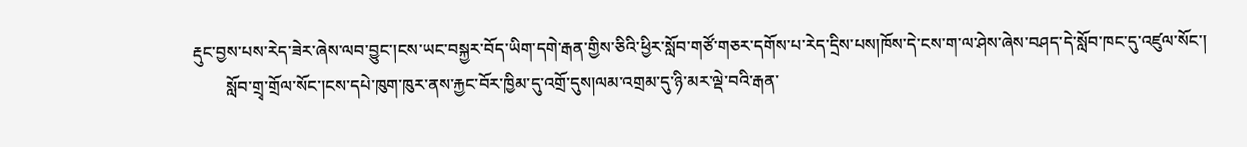རྡུང་བྱས་པས་རེད་ཟེར་ཞེས་ལབ་བྱུང་།ངས་ཡང་བསྐྱར་བོད་ཡིག་དགེ་རྒན་གྱིས་ཅིའི་ཕྱིར་སློབ་གཙོ་གཅར་དགོས་པ་རེད་དྲིས་པས།ཁོས་དེ་ངས་ག་ལ་ཤེས་ཞེས་བཤད་དེ་སློབ་ཁང་དུ་འཛུལ་སོང་།
        སློབ་གྲྭ་གྲོལ་སོང་།ངས་དཔེ་ཁུག་ཁུར་ནས་རྐྱང་བོར་ཁྱིམ་དུ་འགྲོ་དུས།ལམ་འགྲམ་དུ་ཉི་མར་ལྡེ་བའི་རྒན་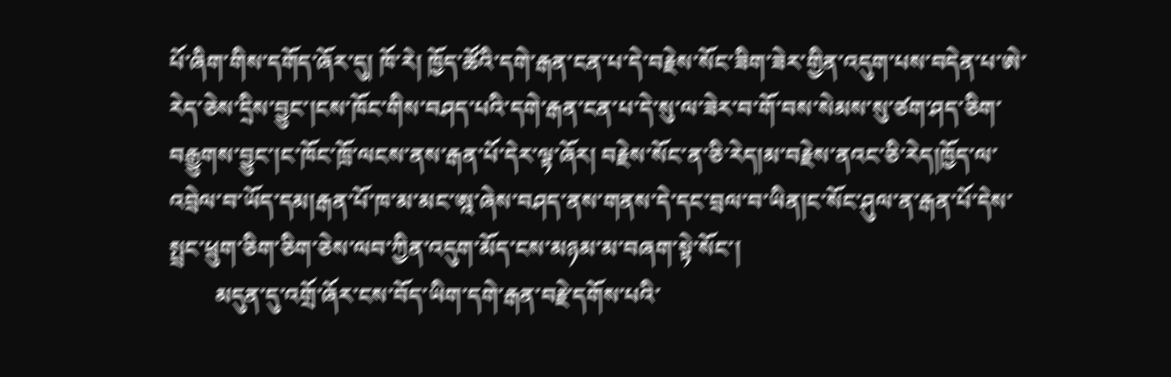པོ་ཞིག་གིས་དགོད་ཞོར་དུ། ཁོ་རེ། ཁྱོད་ཚོའི་དགེ་རྒན་ངན་པ་དེ་བརྗེས་སོང་ཟིག་ཟེར་གྱིན་འདུག་པས་བདེན་པ་ཨེ་རེད་ཅེས་དྲིས་བྱུང་།ངས་ཁོང་གིས་བཤད་པའི་དགེ་རྒན་ངན་པ་དེ་སུ་ལ་ཟེར་བ་གོ་བས་སེམས་སུ་ཙག་ཤད་ཅིག་བརྒྱུགས་བྱུང་།ང་ཁོང་ཁྲོ་ལངས་ནས་རྒན་པོ་དེར་ལྟ་ཞོར། བརྗེས་སོང་ན་ཅི་རེད།མ་བརྗེས་ནའང་ཅི་རེད།ཁྱོད་ལ་འབྲེལ་བ་ཡོད་དམ།རྒན་པོ་ཁ་མ་མང་ཨྰ་ཞེས་བཤད་ནས་གནས་དེ་དང་བྲལ་བ་ཡིན།ང་སོང་ཤུལ་ན་རྒན་པོ་དེས་སྤྲང་ཕྲུག་ཅིག་ཅིག་ཅེས་ལབ་ཀྱིན་འདུག་མོད་ངས་མཉམ་མ་བཞག་སྟེ་སོང་།
        མདུན་དུ་འགྲོ་ཞོར་ངས་བོད་ཡིག་དགེ་རྒན་བརྗེ་དགོས་པའི་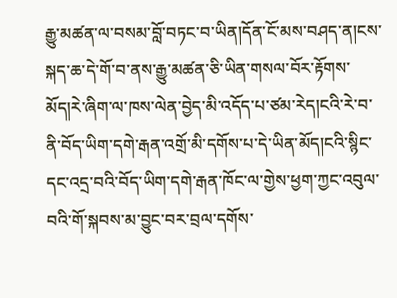རྒྱུ་མཚན་ལ་བསམ་བློ་བཏང་བ་ཡིན།དོན་ངོ་མས་བཤད་ན།ངས་སྐད་ཆ་དེ་གོ་བ་ནས་རྒྱུ་མཚན་ཅི་ཡིན་གསལ་བོར་རྟོགས་མོད།རེ་ཞིག་ལ་ཁས་ལེན་བྱེད་མི་འདོད་པ་ཙམ་རེད།ངའི་རེ་བ་ནི་བོད་ཡིག་དགེ་རྒན་འགྲོ་མི་དགོས་པ་དེ་ཡིན་མོད།ངའི་སྙིང་དང་འདྲ་བའི་བོད་ཡིག་དགེ་རྒན་ཁོང་ལ་གྱེས་ཕྱག་ཀྱང་འབུལ་བའི་གོ་སྐབས་མ་བྱུང་བར་བྲལ་དགོས་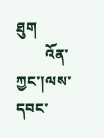ཐུག
        འོན་ཀྱང་།ལས་དབང་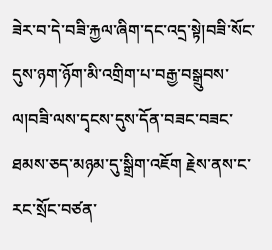ཟེར་བ་དེ་བཟི་རྐྱལ་ཞིག་དང་འདྲ་སྟེ།བཟི་སོང་དུས་ཉག་ཉོག་མི་འགྲིག་པ་བརྒྱ་བསྒྲུབས་ལ།བཟི་ལས་དྭངས་དུས་དོན་བཟང་བཟང་ཐམས་ཅད་མཉམ་དུ་སྒྲིག་འཇོག རྗེས་ནས་ང་རང་སྲོང་བཙན་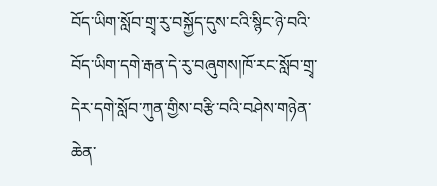བོད་ཡིག་སློབ་གྲྭ་རུ་བསྐྱོད་དུས་ངའི་སྙིང་ཉེ་བའི་བོད་ཡིག་དགེ་རྒན་དེ་རུ་བཞུགས།ཁོ་རང་སློབ་གྲྭ་དེར་དགེ་སློབ་ཀུན་གྱིས་བརྩི་བའི་བཤེས་གཉེན་ཆེན་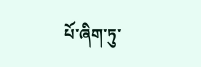པོ་ཞིག་ཏུ་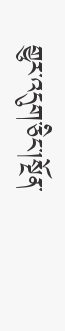གྱུར་འདུག་ཅིང་།སྔོན་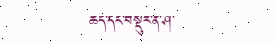ཆད་དང་བསྡུར་ན་ཤ་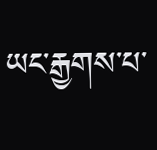ཡང་རྒྱགས་པ་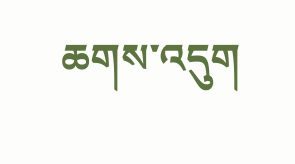ཆགས་འདུག